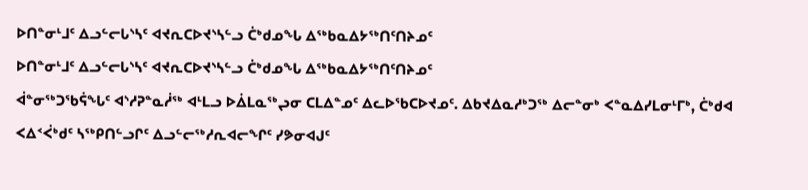ᐅᑎᓐᓂᒻᒧᑦ ᐃᓗᓪᓕᒐᔅᓴᑦ ᐊᔪᕆᑕᐅᔪᔅᓴᓪᓗ ᑖᒃᑯᓄᖓ ᐃᖅᑲᓇᐃᔭᖅᑎᑦᑎᔨᓄᑦ
ᐅᑎᓐᓂᒻᒧᑦ ᐃᓗᓪᓕᒐᔅᓴᑦ ᐊᔪᕆᑕᐅᔪᔅᓴᓪᓗ ᑖᒃᑯᓄᖓ ᐃᖅᑲᓇᐃᔭᖅᑎᑦᑎᔨᓄᑦ
ᐋᓐᓂᖅᑐᖃᕌᖓᑦ ᐊᔅᓱᕈᓐᓇᓲᖅ ᐊᒻᒪᓗ ᐅᐄᒪᓇᖅᖢᓂ ᑕᒪᐃᓐᓄᑦ ᐃᓚᐅᖃᑕᐅᔪᓄᑦ. ᐃᑲᔪᐃᓇᓱᒃᑐᖅ ᐃᓕᓐᓂᒃ ᐸᓐᓇᐃᓯᒪᓂᒻᒥᒃ, ᑖᒃᑯᐊ ᐸᐃᑉᐹᒃᑯᑦ ᓴᖅᑭᑎᓪᓗᒋᑦ ᐃᓗᓪᓕᖅᓱᕆᐊᓕᖏᑦ ᓯᕗᓂᐊᒍᑦ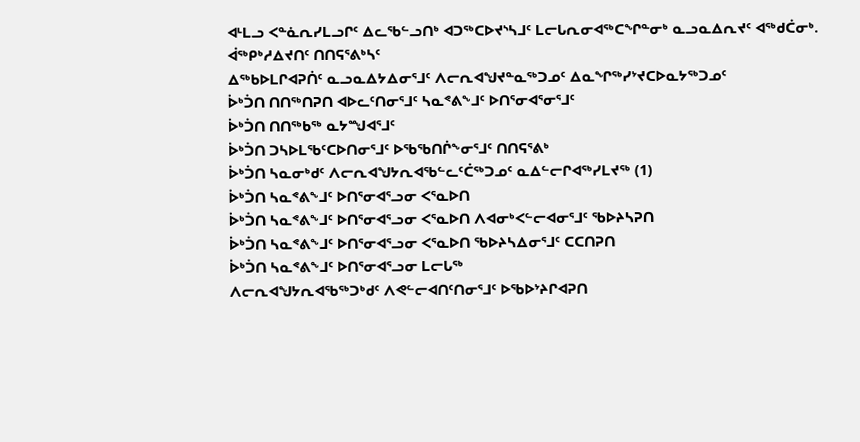ᐊᒻᒪᓗ ᐸᓐᓈᕆᓯᒪᓗᒋᑦ ᐃᓚᖃᓪᓗᑎᒃ ᐊᑐᖅᑕᐅᔪᔅᓴᒧᑦ ᒪᓕᒐᕆᓂᐊᖅᑕᖏᓐᓂᒃ ᓇᓗᓇᐃᕆᔪᑦ ᐊᖅᑯᑖᓂᒃ.
ᐋᖅᑭᒃᓱᐃᔪᑎᑦ ᑎᑎᕋᕐᕕᒃᓴᑦ
ᐃᖅᑲᐅᒪᒋᐊᕈᑏᑦ ᓇᓗᓇᐃᔭᐃᓂᕐᒧᑦ ᐱᓕᕆᐊᖑᔪᓐᓇᖅᑐᓄᑦ ᐃᓇᖏᖅᓯᔾᔪᑕᐅᓇᔭᖅᑐᓄᑦ
ᐆᒃᑑᑎ ᑎᑎᖅᑎᕈᑎ ᐊᐅᓚᑦᑎᓂᕐᒧᑦ ᓴᓇᕝᕕᖕᒧᑦ ᐅᑎᕐᓂᐊᕐᓂᕐᒧᑦ
ᐆᒃᑑᑎ ᑎᑎᖅᑲᖅ ᓇᔭᙳᐊᕐᒧᑦ
ᐆᒃᑑᑎ ᑐᓴᐅᒪᖃᑦᑕᐅᑎᓂᕐᒧᑦ ᐅᖃᖃᑎᒌᖕᓂᕐᒧᑦ ᑎᑎᕋᕐᕕᒃ
ᐆᒃᑑᑎ ᓴᓇᓂᒃᑯᑦ ᐱᓕᕆᐊᖑᔭᕆᐊᖃᓪᓚᑦᑖᖅᑐᓄᑦ ᓇᐃᓪᓕᒋᐊᖅᓯᒪᔪᖅ (1)
ᐆᒃᑑᑎ ᓴᓇᕝᕕᖕᒧᑦ ᐅᑎᕐᓂᐊᕐᓗᓂ ᐸᕐᓇᐅᑎ
ᐆᒃᑑᑎ ᓴᓇᕝᕕᖕᒧᑦ ᐅᑎᕐᓂᐊᕐᓗᓂ ᐸᕐᓇᐅᑎ ᐱᐊᓂᒃᐸᓪᓕᐊᓂᕐᒧᑦ ᖃᐅᔨᓴᕈᑎ
ᐆᒃᑑᑎ ᓴᓇᕝᕕᖕᒧᑦ ᐅᑎᕐᓂᐊᕐᓗᓂ ᐸᕐᓇᐅᑎ ᖃᐅᔨᓴᐃᓂᕐᒧᑦ ᑕᑕᑎᕈᑎ
ᐆᒃᑑᑎ ᓴᓇᕝᕕᖕᒧᑦ ᐅᑎᕐᓂᐊᕐᓗᓂ ᒪᓕᒐᖅ
ᐱᓕᕆᐊᖑᔭᕆᐊᖃᖅᑐᒃᑯᑦ ᐱᕙᓪᓕᐊᑎᑦᑎᓂᕐᒧᑦ ᐅᖃᐅᔾᔨᒋᐊᕈᑎ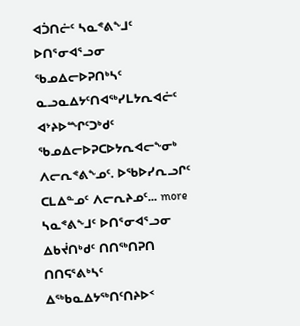ᐊᑑᑎᓖᑦ ᓴᓇᕝᕕᖕᒧᑦ ᐅᑎᕐᓂᐊᕐᓗᓂ ᖃᓄᐃᓕᐅᕈᑎᒃᓴᑦ ᓇᓗᓇᐃᔭᑦᑎᐊᖅᓯᒪᔭᕆᐊᓖᑦ ᐊᔾᔨᐅᙱᑦᑐᒃᑯᑦ ᖃᓄᐃᓕᐅᕈᑕᐅᔭᕆᐊᓕᖕᓂᒃ ᐱᓕᕆᕝᕕᖕᓄᑦ. ᐅᖃᐅᓯᕆᓗᒋᑦ ᑕᒪᐃᓐᓄᑦ ᐱᓕᕆᔨᓄᑦ... more
ᓴᓇᕝᕕᖕᒧᑦ ᐅᑎᕐᓂᐊᕐᓗᓂ ᐃᑲᔫᑎᒃᑯᑦ ᑎᑎᖅᑎᕈᑎ
ᑎᑎᕋᕐᕕᒃᓴᑦ
ᐃᖅᑲᓇᐃᔭᖅᑎᑦᑎᔨᐅᑉ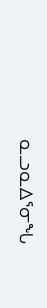ᓇᓗᓇᐃᕐᓂᖓ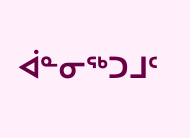ᐋᓐᓂᖅᑐᒧᑦ